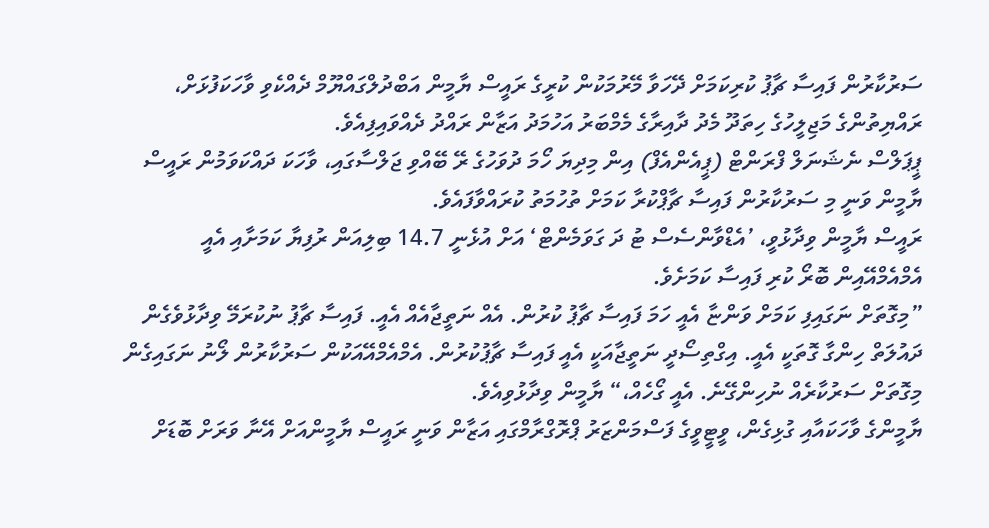ސަރުކާރުން ފައިސާ ޗާޕު ކުރިކަމަށް ދޭހަވާ މޭރުމަކުން ކުރީގެ ރައީސް ޔާމީން އަބްދުލްގައްޔޫމް ދެއްކެވި ވާހަކަފުޅަށް، ރައްޔިތުންގެ މަޖިލީހުގެ ހިތަދޫ މެދު ދާއިރާގެ މެމްބަރު އަހުމަދު އަޒާން ރައްދު ދެއްވައިފިއެވެ.
ޕީޕަލްސް ނެޝަނަލް ފްރަންޓް (ޕީއެންއެފް) އިން މިދިޔަ ހޯމަ ދުވަހުގެ ރޭ ބޭއްވި ޖަލްސާގައި، ވާހަކަ ދައްކަވަމުން ރައީސް ޔާމީން ވަނީ މި ސަރުކާރުން ފައިސާ ޗާޕްކުރާ ކަމަށް ތުހުމަތު ކުރައްވާފައެވެ.
ރައީސް ޔާމީން ވިދާޅުވީ، ’އެޑްވާންސެސް ޓު ދަ ގަވަމެންޓް‘ އަށް އުޅެނީ 14.7 ބިލިއަން ރުފިޔާ ކަމަށާއި އެއީ އެމްއެމްއޭއިން ބޮރޯ ކުރި ފައިސާ ކަމަށެވެ.
”މިގޮތަށް ނަގައިފި ކަމަށް ވަންޏާ އެއީ ހަމަ ފައިސާ ޗާޕު ކުރުން. އެއް ނަތީޖާއެއް އެއީ. ފައިސާ ޗާޕު ނުކުރަމޭ ވިދާޅުވެގެން ދައުލަތް ހިންގާ ގޮތަކީ އެއީ. އިގްތިސޯދީ ނަތީޖާއަކީ އެއީ ފައިސާ ޗާޕުކުރުން. އެމްއެމްއޭއަކުން ސަރުކާރުން ލޯނު ނަގައިގެން މިގޮތަށް ސަރުކާރެއް ނުހިންގޭނެ. އެއީ ގޯހެއް،“ ޔާމީން ވިދާޅުވިއެވެ.
ޔާމީންގެ ވާހަކައާއި ގުޅިގެން، ވީޓީވީގެ ފަސްމަންޒަރު ޕްރޮގްރާމްގައި އަޒާން ވަނީ ރައީސް ޔާމީންއަށް އޭނާ ވަރަށް ބޮޑަށް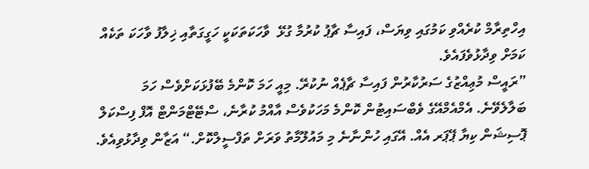އިހްތިރާމް ކުރެއްވި ކަމުގައި ވިޔަސް، ފައިސާ ޗާޕު ކުރުމާ ގުޅޭ  ވާހަކަތަކަކީ ހަގީގަތާއި ޚިލާފު ވާހަކަ ތަކެއް ކަމަށް ވިދާޅުވެފައެވެ.
”ރައީސް މުޢިއްޒުގެ ސަރުކާރުން ފައިސާ ޗާޕެއް ނުކުރޭ. މިއީ ހަމަ ކޮންމެ ބޭފުޅަކަށްވެސް ހަމަ ބަލާލެވޭނެ. އެމްއެމްއޭގެ ވެބްސައިޓުން ކޮންމެ މަހަކުވެސް އާއްމު ކުރާނެ، ސްޓޭޓްމަންޓް އޮފް ފިސްކަލް ޕޮސިޝަން ކިޔާ ޕޭޕަރ އެއް. އޭގައި ހުންނާނެ މި މައުލޫމާތު ވަރަށް ތަފްސީލްކޮށް.“ އަޒާން ވިދާޅުވިއެވެ.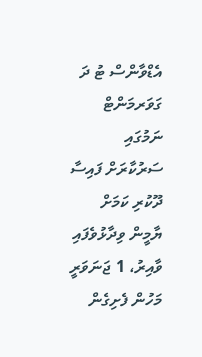އެޑްވާންސް ޓު ދަ ގަވަރމަންޓް ނަމުގައި ސަރުކާރަށް ފައިސާ ދޫކުރި ކަމަށް ޔާމީން ވިދާޅުވެފައި ވާއިރު، 1 ޖަނަވަރީ މަހުން ފެށިގެން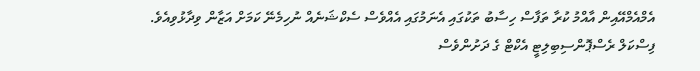އެމްއެމްއޭއިން އާއްމު ކުރާ ތަފާސް ހިސާބު ތަކުގައި އެނަމުގައި އެއްވެސް ސެކްޝަނެއް ނުހިމެނޭ ކަމަށް އަޒާން ވިދާޅުވިއެވެ.
ފިސްކަލް ރެސްޕޮންސިބިލިޓީ އެކްޓް ގެ ދަށުންވެސް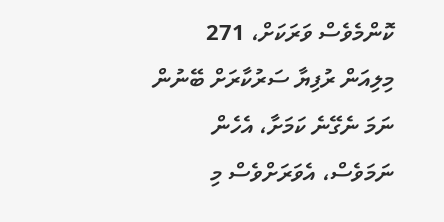ކޮންމެވެސް ވަރަކަށް، 271 މިލިއަން ރުފިޔާ ސަރުކާރަށް ބޭނުން ނަމަ ނެގޭނެ ކަމަށާ، އެހެން ނަމަވެސް، އެވަރަށްވެސް މި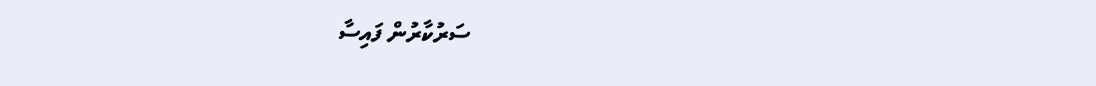ސަރުކާރުން ފައިސާ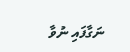ނަގާފައި ނުވާ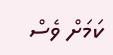ކަމަށް ވެސް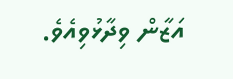އަޒާން ވިދާޅުވިއެވެ.